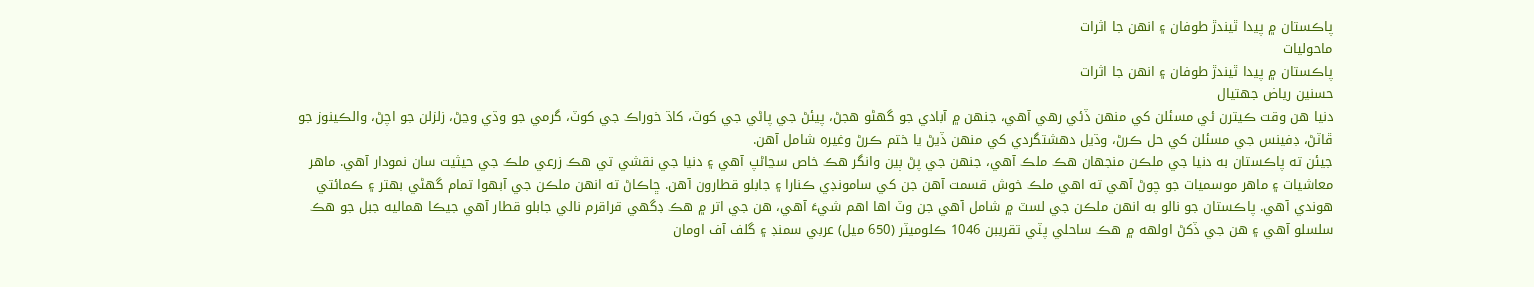پاڪستان ۾ پيدا ٿيندڙ طوفان ۽ انهن جا اثرات
ماحوليات
پاڪستان ۾ پيدا ٿيندڙ طوفان ۽ انهن جا اثرات
حسنين رياض جھتيال
دنيا هن وقت ڪيترن ئي مسئلن کي منهن ڏئي رهي آهي، جنهن ۾ آبادي جو گهڻو هجڻ، پيئڻ جي پاڻي جي کوٽ، کاڌ خوراڪ جي کوٽ، گرمي جو وڌي وڃڻ، زلزلن جو اچڻ، والڪينوز جو ڦاٽڻ، ڊفينس جي مسئلن کي حل ڪرڻ، وڌيل دهشتگردي کي منهن ڏيڻ يا ختم ڪرڻ وغيره شامل آهن.
جيئن ته پاڪستان به دنيا جي ملڪن منجهان هڪ ملڪ آهي، جنهن جي پڻ ٻين وانگر هڪ خاص سڃاڻپ آهي ۽ دنيا جي نقشي تي هڪ زرعي ملڪ جي حيثيت سان نمودار آهي. ماهر معاشيات ۽ ماهر موسميات جو چوڻ آهي ته اهي ملڪ خوش قسمت آهن جن کي سامونڊي ڪنارا ۽ جابلو قطارون آهن. ڇاڪاڻ ته انهن ملڪن جي آبهوا تمام گهڻي بهتر ۽ ڪمائتي هوندي آهي. پاڪستان جو نالو به انهن ملڪن جي لسٽ ۾ شامل آهي جن وٽ اها اهم شيءَ آهي، هن جي اتر ۾ هڪ ڊگهي قراقرم نالي جابلو قطار آهي جيڪا هماليه جبل جو هڪ سلسلو آهي ۽ هن جي ڏکڻ اولهه ۾ هڪ ساحلي پٽي تقريبن 1046 ڪلوميٽر (650 ميل) عربي سمنڊ ۽ گلف آف اومان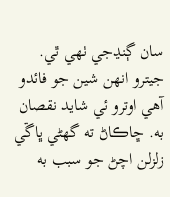سان ڳنڍجي ٺهي ٿي.
جيترو انهن شين جو فائدو آهي اوترو ئي شايد نقصان به. ڇاڪاڻ ته گهڻي ڀاڱي زلزلن اچڻ جو سبب به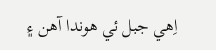اِهي جبل ئي هوندا آهن ۽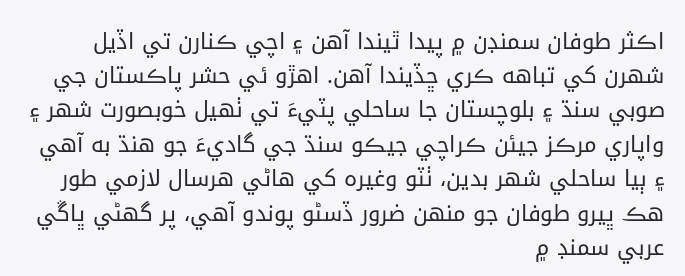اڪثر طوفان سمنڊن ۾ پيدا ٿيندا آهن ۽ اچي ڪنارن تي اڏيل شهرن کي تباهه ڪري ڇڏيندا آهن. اهڙو ئي حشر پاڪستان جي صوبي سنڌ ۽ بلوچستان جا ساحلي پٽيءَ تي ٺهيل خوبصورت شهر ۽ واپاري مرڪز جيئن ڪراچي جيڪو سنڌ جي گاديءَ جو هنڌ به آهي ۽ ٻيا ساحلي شهر بدين، ٺٽو وغيره کي هاڻي هرسال لازمي طور هڪ ڀيرو طوفان جو منهن ضرور ڏسڻو پوندو آهي، پر گهڻي ڀاڱي عربي سمنڊ ۾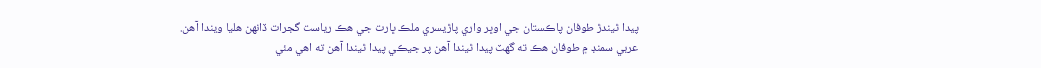پيدا ٿيندڙ طوفان پاڪستان جي اوڀر واري پاڙيسري ملڪ ڀارت جي هڪ رياست گجرات ڏانهن هليا ويندا آهن.
عربي سمنڊ ۾ طوفان هڪ ته گهٽ پيدا ٿيندا آهن پر جيڪي پيدا ٿيندا آهن ته اهي مئي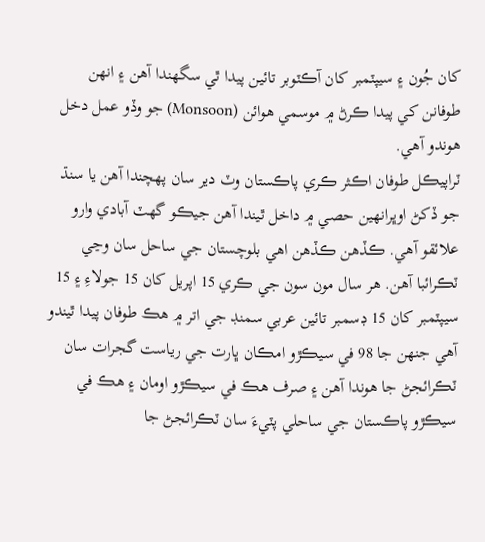کان جُون ۽ سيپٽمبر کان آڪٽوبر تائين پيدا ٿي سگهندا آهن ۽ انهن طوفانن کي پيدا ڪرڻ ۾ موسمي هوائن (Monsoon) جو وڏو عمل دخل هوندو آهي.
ٽراپيڪل طوفان اڪثر ڪري پاڪستان وٽ دير سان پهچندا آهن يا سنڌ جو ڏکڻ اوڀرانهين حصي ۾ داخل ٿيندا آهن جيڪو گهٽ آبادي وارو علائقو آهي. ڪڏهن ڪڏهن اهي بلوچستان جي ساحل سان وڃي ٽڪرائبا آهن. هر سال مون سون جي ڪري 15 اپريل کان 15 جولاءِ ۽ 15 سيپٽمبر کان 15 ڊسمبر تائين عربي سمنڊ جي اتر ۾ هڪ طوفان پيدا ٿيندو آهي جنهن جا 98 في سيڪڙو امڪان ڀارت جي رياست گجرات سان ٽڪرائجڻ جا هوندا آهن ۽ صرف هڪ في سيڪڙو اومان ۽ هڪ في سيڪڙو پاڪستان جي ساحلي پٽيءَ سان ٽڪرائجڻ جا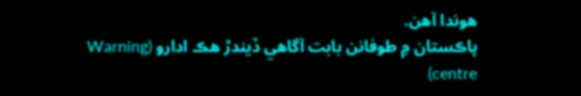هوندا آهن.
پاڪستان ۾ طوفانن بابت آگاهي ڏيندڙ هڪ ادارو (Warning centre)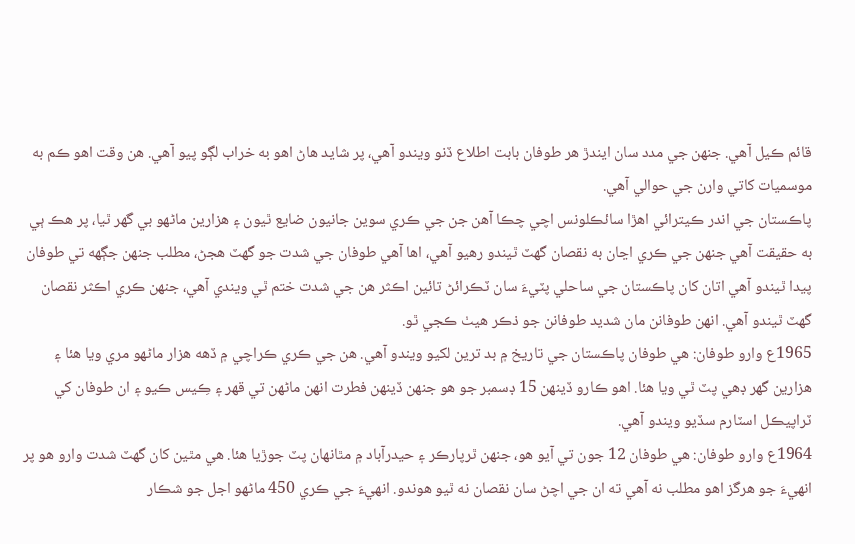قائم ڪيل آهي. جنهن جي مدد سان ايندڙ هر طوفان بابت اطلاع ڏنو ويندو آهي، پر شايد هاڻ اهو به خراب لڳو پيو آهي. هن وقت اهو ڪم به موسميات کاتي وارن جي حوالي آهي.
پاڪستان جي اندر ڪيترائي اهڙا سائڪلونس اچي چڪا آهن جن جي ڪري سوين جانيون ضايع ٿيون ۽ هزارين ماڻهو بي گهر ٿيا، پر هڪ ٻي به حقيقت آهي جنهن جي ڪري اڃان به نقصان گهٽ ٿيندو رهيو آهي، اها آهي طوفان جي شدت جو گهٽ هجڻ، مطلب جنهن جڳهه تي طوفان پيدا ٿيندو آهي اتان کان پاڪستان جي ساحلي پٽيءَ سان ٽڪرائڻ تائين اڪثر هن جي شدت ختم ٿي ويندي آهي، جنهن ڪري اڪثر نقصان گهٽ ٿيندو آهي. انهن طوفانن مان شديد طوفانن جو ذڪر هيٺ ڪجي ٿو.
1965ع وارو طوفان: هي طوفان پاڪستان جي تاريخ ۾ بد ترين لکيو ويندو آهي. هن جي ڪري ڪراچي ۾ ڏهه هزار ماڻهو مري ويا هئا ۽ هزارين گهر ڊهي پٽ ٿي ويا هئا. اهو ڪارو ڏينهن 15 ڊسمبر جو هو جنهن ڏينهن فطرت انهن ماڻهن تي قهر ۽ ڪِيس ڪيو ۽ ان طوفان کي ٽراپيڪل اسٽارم سڏيو ويندو آهي.
1964ع وارو طوفان: هي طوفان 12 جون تي آيو هو، جنهن ٿرپارڪر ۽ حيدرآباد ۾ مٿانهان پٽ جوڙيا هئا. هي مٿين کان گهٽ شدت وارو هو پر انهيءَ جو هرگز اهو مطلب نه آهي ته ان جي اچڻ سان نقصان نه ٿيو هوندو. انهيءَ جي ڪري 450 ماڻهو اجل جو شڪار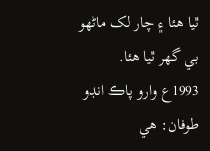ٿيا هئا ۽ چار لک ماڻهو بي گهر ٿيا هئا.
1993ع وارو پاڪ انڊو طوفان: هي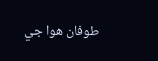طوفان هوا جي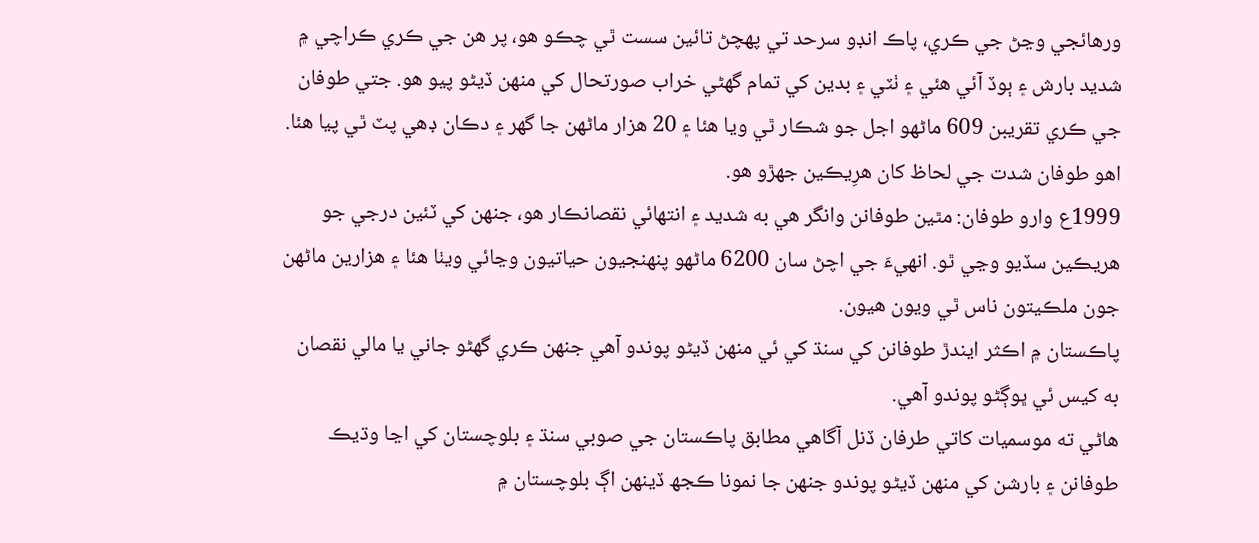ورهائجي وڃڻ جي ڪري، پاڪ انڊو سرحد تي پهچڻ تائين سست ٿي چڪو هو، پر هن جي ڪري ڪراچي ۾ شديد بارش ۽ ٻوڏ آئي هئي ۽ ٺٽي ۽ بدين کي تمام گهڻي خراب صورتحال کي منهن ڏيڻو پيو هو. جتي طوفان جي ڪري تقريبن 609 ماڻهو اجل جو شڪار ٿي ويا هئا ۽ 20 هزار ماڻهن جا گهر ۽ دڪان ڊهي پٽ ٿي پيا هئا. اهو طوفان شدت جي لحاظ کان هرِيڪين جهڙو هو.
1999ع وارو طوفان: مٿين طوفانن وانگر هي به شديد ۽ انتهائي نقصانڪار هو، جنهن کي ٽئين درجي جو هريڪين سڏيو وڃي ٿو. انهيءَ جي اچڻ سان 6200 ماڻهو پنهنجيون حياتيون وڃائي ويٺا هئا ۽ هزارين ماڻهن جون ملڪيتون ناس ٿي ويون هيون.
پاڪستان ۾ اڪثر ايندڙ طوفانن کي سنڌ کي ئي منهن ڏيڻو پوندو آهي جنهن ڪري گهڻو جاني يا مالي نقصان به کيس ئي ڀوڳڻو پوندو آهي.
هاڻي ته موسميات کاتي طرفان ڏنل آگاهي مطابق پاڪستان جي صوبي سنڌ ۽ بلوچستان کي اڃا وڌيڪ طوفانن ۽ بارشن کي منهن ڏيڻو پوندو جنهن جا نمونا ڪجھ ڏينهن اڳ بلوچستان ۾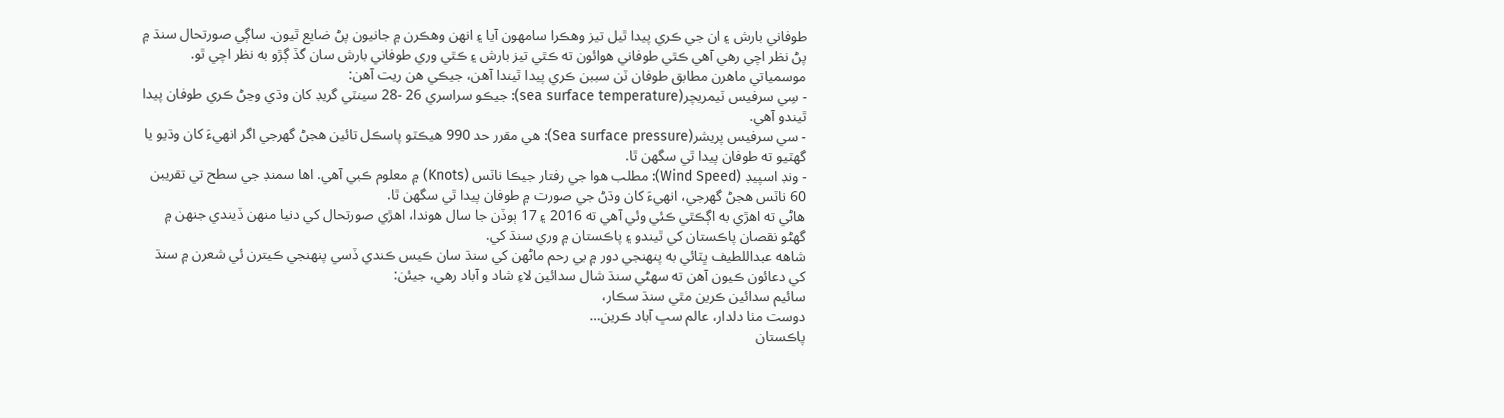طوفاني بارش ۽ ان جي ڪري پيدا ٿيل تيز وهڪرا سامهون آيا ۽ انهن وهڪرن ۾ جانيون پڻ ضايع ٿيون. ساڳي صورتحال سنڌ ۾ پڻ نظر اچي رهي آهي ڪٿي طوفاني هوائون ته ڪٿي تيز بارش ۽ ڪٿي وري طوفاني بارش سان گڏ ڳڙو به نظر اچي ٿو.
موسمياتي ماهرن مطابق طوفان ٽن سببن ڪري پيدا ٿيندا آهن، جيڪي هن ريت آهن:
- سِي سرفيس ٽيمريچر(sea surface temperature): جيڪو سراسري 26 -28 سينٽي گريڊ کان وڌي وڃڻ ڪري طوفان پيدا ٿيندو آهي.
- سي سرفيس پريشر(Sea surface pressure): هي مقرر حد 990 هيڪٽو پاسڪل تائين هجڻ گهرجي اگر انهيءَ کان وڌيو يا گهٽيو ته طوفان پيدا ٿي سگهن ٿا.
- ونڊ اسپيڊ (Wind Speed): مطلب هوا جي رفتار جيڪا ناٽس (Knots) ۾ معلوم ڪبي آهي. اها سمنڊ جي سطح تي تقريبن 60 ناٽس هجڻ گهرجي، انهيءَ کان وڌڻ جي صورت ۾ طوفان پيدا ٿي سگهن ٿا.
هاڻي ته اهڙي به اڳڪٿي ڪئي وئي آهي ته 2016 ۽ 17 ٻوڏن جا سال هوندا، اهڙي صورتحال کي دنيا منهن ڏيندي جنهن ۾ گهڻو نقصان پاڪستان کي ٿيندو ۽ پاڪستان ۾ وري سنڌ کي.
شاهه عبداللطيف ڀٽائي به پنهنجي دور ۾ بي رحم ماڻهن کي سنڌ سان ڪيس ڪندي ڏسي پنهنجي ڪيترن ئي شعرن ۾ سنڌ کي دعائون ڪيون آهن ته سهڻي سنڌ شال سدائين لاءِ شاد و آباد رهي، جيئن:
سائيم سدائين ڪرين مٿي سنڌ سڪار،
دوست مٺا دلدار، عالم سڀ آباد ڪرين…
پاڪستان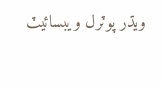ويڌر پوٽرل ويبسائيٽ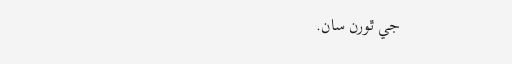جي ٿورن سان.